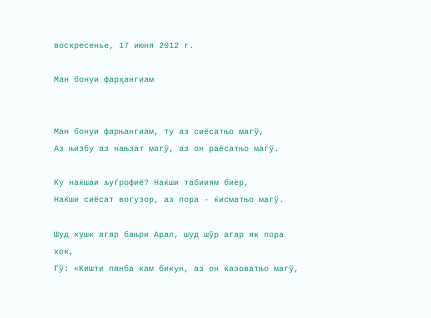воскресенье, 17 июня 2012 г.

Ман бонуи фарҳангиам


Ман бонуи фарњангиам, ту аз сиёсатњо магў,
Аз њизбу аз нањзат магў, аз он раёсатњо магў.

Ку наќшаи љуѓрофиё? Наќши табииям биёр,
Наќши сиёсат вогузор, аз пора - ќисматњо магў.

Шуд хушк агар бањри Арал, шуд шўр агар як пора хок,
Гў: «Кишти панба кам бикун, аз он ќазоватњо магў,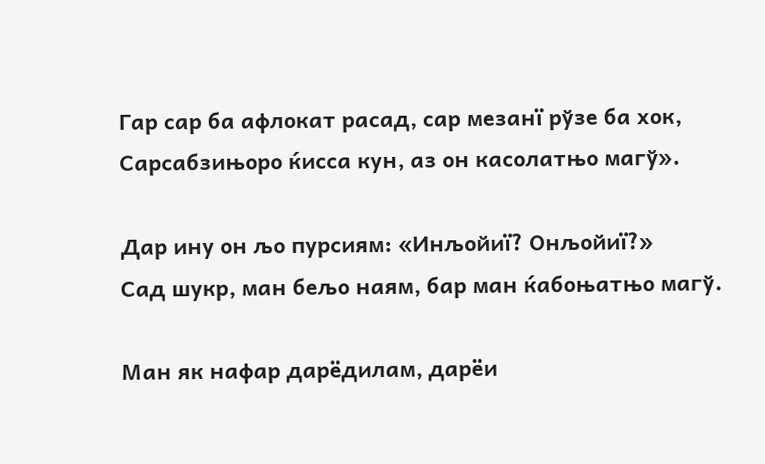Гар сар ба афлокат расад, сар мезанї рўзе ба хок,
Сарсабзињоро ќисса кун, аз он касолатњо магў».

Дар ину он љо пурсиям: «Инљойиї? Онљойиї?»
Сад шукр, ман бељо наям, бар ман ќабоњатњо магў.

Ман як нафар дарёдилам, дарёи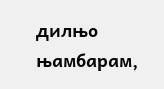дилњо њамбарам,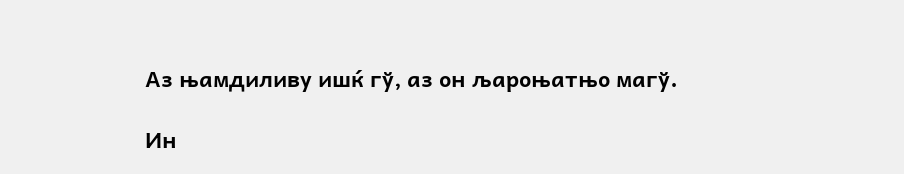Аз њамдиливу ишќ гў, аз он љароњатњо магў.

Ин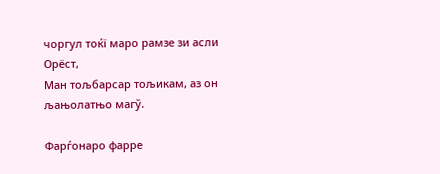чоргул тоќї маро рамзе зи асли Орёст,
Ман тољбарсар тољикам, аз он љањолатњо магў.

Фарѓонаро фарре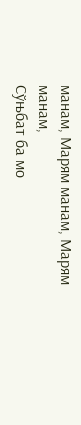манам, Марям манам, Марям манам,
Сўњбат ба мо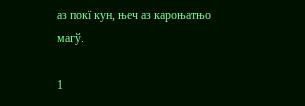аз покї кун, њеч аз кароњатњо магў.

1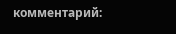комментарий: